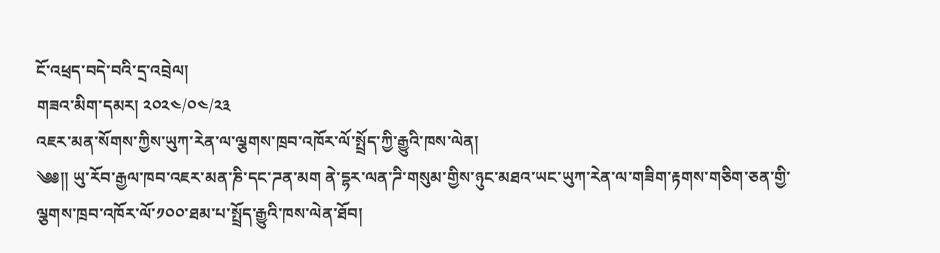ངོ་འཕྲད་བདེ་བའི་དྲ་འབྲེལ།
གཟའ་མིག་དམར། ༢༠༢༤/༠༤/༢༣
འཇར་མན་སོགས་ཀྱིས་ཡུཀ་རེན་ལ་ལྕགས་ཁྲབ་འཁོར་ལོ་སྤྲོད་ཀྱི་རྒྱུའི་ཁས་ལེན།
༄༅།། ཡུ་རོབ་རྒྱལ་ཁབ་འཇར་མན་ཎི་དང་ཌན་མག ནེ་དྷར་ལན་ཌི་གསུམ་གྱིས་ཉུང་མཐའ་ཡང་ཡུཀ་རེན་ལ་གཟིག་རྟགས་གཅིག་ཅན་གྱི་ལྕགས་ཁྲབ་འཁོར་ལོ་༡༠༠་ཐམ་པ་སྤྲོད་རྒྱུའི་ཁས་ལེན་ཐོབ།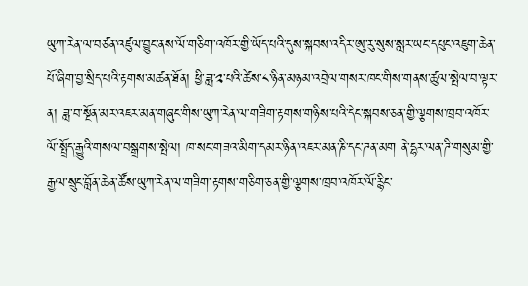ཡུཀ་རེན་ལ་བཙན་འཛུལ་བྱུང་ནས་ལོ་གཅིག་འཁོར་གྱི་ཡོད་པའི་དུས་སྐབས་འདིར་ཨུ་རུ་སུས་སླར་ཡང་དཔུང་འཇུག་ཆེན་པོ་ཞིག་བྱ་སྲིད་པའི་རྟགས་མཚན་ཐོན། ཕྱི་ཟླ་༢་པའི་ཚེས་༨་ཉིན་མཉམ་འབྲེལ་གསར་ཁང་གིས་གནས་ཚུལ་སྤེལ་བ་ལྟར་ན། ཟླ་བ་སྔོན་མར་འཇར་མན་གཞུང་གིས་ཡུཀ་རེན་ལ་གཟིག་རྟགས་གཉིས་པའི་དེང་སྐབས་ཅན་གྱི་ལྕགས་ཁྲབ་འཁོར་ལོ་སྤྲོད་རྒྱུའི་གསལ་བསྒྲགས་སྤེལ། ཁ་སང་གཟའ་མིག་དམར་ཉིན་འཇར་མན་ཎི་དང་ཌན་མག ནེ་དྷར་ལན་ཌི་གསུམ་གྱི་རྒྱལ་སྲུང་བློན་ཆེན་ཚོས་ཡུཀ་རེན་ལ་གཟིག་རྟགས་གཅིག་ཅན་གྱི་ལྕགས་ཁྲབ་འཁོར་ལོ་རྙིང་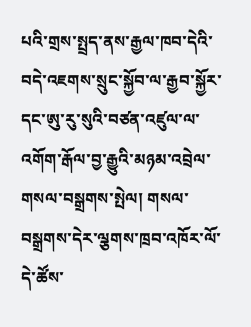པའི་གྲས་སྤྲད་ནས་རྒྱལ་ཁབ་དེའི་བདེ་འཇགས་སྲུང་སྐྱོབ་ལ་རྒྱབ་སྐྱོར་དང་ཨུ་རུ་སུའི་བཙན་འཛུལ་ལ་འགོག་རྒོལ་བྱ་རྒྱུའི་མཉམ་འབྲེལ་གསལ་བསྒྲགས་སྤེལ། གསལ་བསྒྲགས་དེར་ལྕགས་ཁྲབ་འཁོར་ལོ་དེ་ཚོས་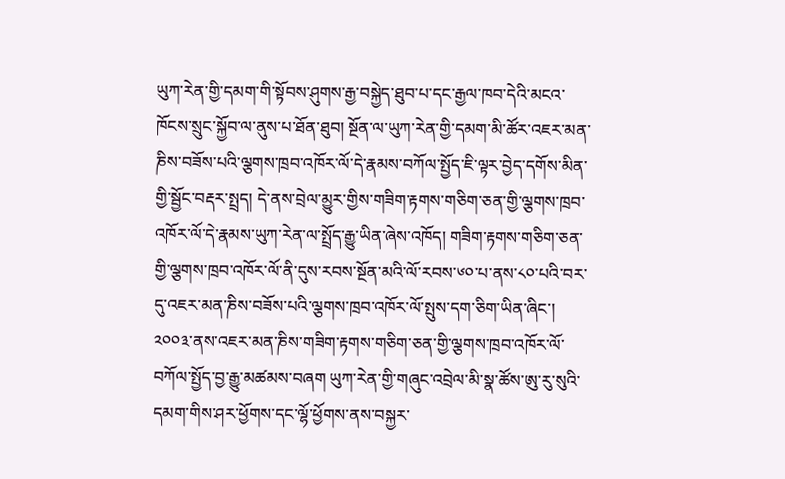ཡུཀ་རེན་གྱི་དམག་གི་སྟོབས་ཤུགས་རྒྱ་བསྐྱེད་ཐུབ་པ་དང་རྒྱལ་ཁབ་དེའི་མངའ་ཁོངས་སྲུང་སྐྱོབ་ལ་ནུས་པ་ཐོན་ཐུབ། སྔོན་ལ་ཡུཀ་རེན་གྱི་དམག་མི་ཚོར་འཇར་མན་ཎིས་བཟོས་པའི་ལྕགས་ཁྲབ་འཁོར་ལོ་དེ་རྣམས་བཀོལ་སྤྱོད་ཇི་ལྟར་བྱེད་དགོས་མིན་གྱི་སྦྱོང་བརྡར་སྤྲད། དེ་ནས་བྲེལ་མྱུར་གྱིས་གཟིག་རྟགས་གཅིག་ཅན་གྱི་ལྕགས་ཁྲབ་འཁོར་ལོ་དེ་རྣམས་ཡུཀ་རེན་ལ་སྤྲོད་རྒྱུ་ཡིན་ཞེས་འཁོད། གཟིག་རྟགས་གཅིག་ཅན་གྱི་ལྕགས་ཁྲབ་འཁོར་ལོ་ནི་དུས་རབས་སྔོན་མའི་ལོ་རབས་༦༠་པ་ནས་༨༠་པའི་བར་དུ་འཇར་མན་ཎིས་བཟོས་པའི་ལྕགས་ཁྲབ་འཁོར་ལོ་སྤུས་དག་ཅིག་ཡིན་ཞིང་། ༢༠༠༣་ནས་འཇར་མན་ཎིས་གཟིག་རྟགས་གཅིག་ཅན་གྱི་ལྕགས་ཁྲབ་འཁོར་ལོ་བཀོལ་སྤྱོད་བྱ་རྒྱུ་མཚམས་བཞག ཡུཀ་རེན་གྱི་གཞུང་འབྲེལ་མི་སྣ་ཚོས་ཨུ་རུ་སུའི་དམག་གིས་ཤར་ཕྱོགས་དང་ལྷོ་ཕྱོགས་ནས་བསྐྱར་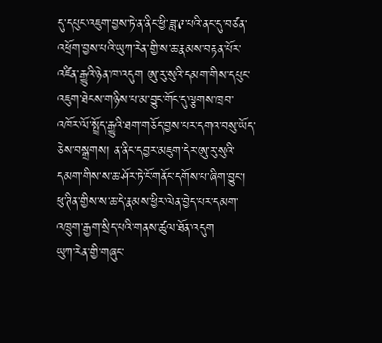དུ་དཔུང་འཇུག་བྱས་ཏེ་ན་ནིང་ཕྱི་ཟླ་༩་པའི་ནང་དུ་བཙན་འཕྲོག་བྱས་པའི་ཡུཀ་རེན་གྱི་ས་ཆ་རྣམས་བརྟན་པོར་འཛིན་རྒྱུའི་ཉེན་ཁ་འདུག ཨུ་རུ་སུའི་དམག་གིས་དཔུང་འཇུག་ཐེངས་གཉིས་པ་མ་བྱུང་གོང་དུ་ལྕགས་ཁྲབ་འཁོར་ལོ་སྤྲོད་རྒྱུའི་ཐག་གཅོད་བྱས་པར་དགའ་བསུ་ཡོད་ཅེས་བསྒྲགས། ན་ནིང་དབྱར་མཇུག་དེར་ཨུ་རུ་སུའི་དམག་གིས་ས་ཆ་ཤོར་ཏེ་ངོ་གནོང་དགོས་པ་ཞིག་བྱུང་། ཕུ་ཊིན་གྱིས་ས་ཆ་དེ་རྣམས་ཕྱིར་ལེན་བྱེད་པར་དམག་འཁྲུག་རྒྱག་སྲིད་པའི་གནས་ཚུལ་ཐོན་འདུག
ཡུཀ་རེན་གྱི་གཞུང་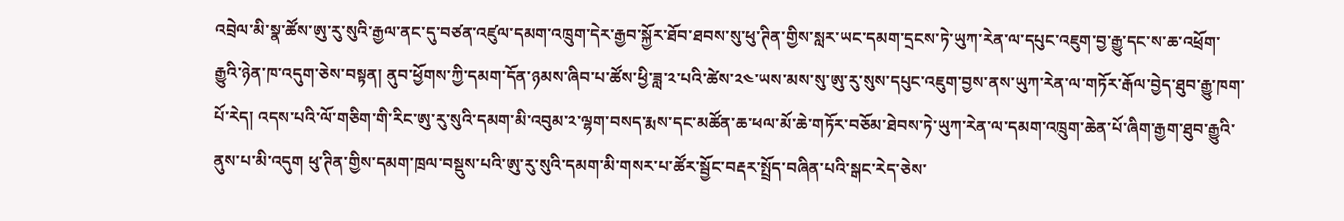འབྲེལ་མི་སྣ་ཚོས་ཨུ་རུ་སུའི་རྒྱལ་ནང་དུ་བཙན་འཛུལ་དམག་འཁྲུག་དེར་རྒྱབ་སྐྱོར་ཐོབ་ཐབས་སུ་ཕུ་ཊིན་གྱིས་སླར་ཡང་དམག་དྲངས་ཏེ་ཡུཀ་རེན་ལ་དཔུང་འཇུག་བྱ་རྒྱུ་དང་ས་ཆ་འཕྲོག་རྒྱུའི་ཉེན་ཁ་འདུག་ཅེས་བསྟན། ནུབ་ཕྱོགས་ཀྱི་དམག་དོན་ཉམས་ཞིབ་པ་ཚོས་ཕྱི་ཟླ་༢་པའི་ཚེས་༢༤་ཡས་མས་སུ་ཨུ་རུ་སུས་དཔུང་འཇུག་བྱས་ནས་ཡུཀ་རེན་ལ་གཏོར་རྒོལ་བྱེད་ཐུབ་རྒྱུ་ཁག་པོ་རེད། འདས་པའི་ལོ་གཅིག་གི་རིང་ཨུ་རུ་སུའི་དམག་མི་འབུམ་༢་ལྷག་བསད་རྨས་དང་མཚོན་ཆ་ཕལ་མོ་ཆེ་གཏོར་བཅོམ་ཐེབས་ཏེ་ཡུཀ་རེན་ལ་དམག་འཁྲུག་ཆེན་པོ་ཞིག་རྒྱག་ཐུབ་རྒྱུའི་ནུས་པ་མི་འདུག ཕུ་ཊིན་གྱིས་དམག་ཁྲལ་བསྡུས་པའི་ཨུ་རུ་སུའི་དམག་མི་གསར་པ་ཚོར་སྦྱོང་བརྡར་སྤྲོད་བཞིན་པའི་སྒང་རེད་ཅེས་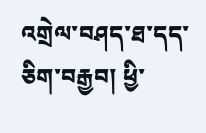འགྲེལ་བཤད་ཐ་དད་ཅིག་བརྒྱབ། ཕྱི་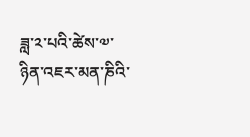ཟླ་༢་པའི་ཚེས་༧་ཉིན་འཇར་མན་ཎིའི་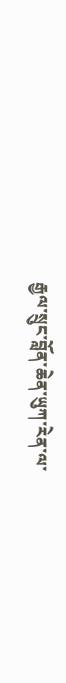རྒྱལ་སྲུང་བློན་ཆེན་ཡུཀ་རེན་ལ་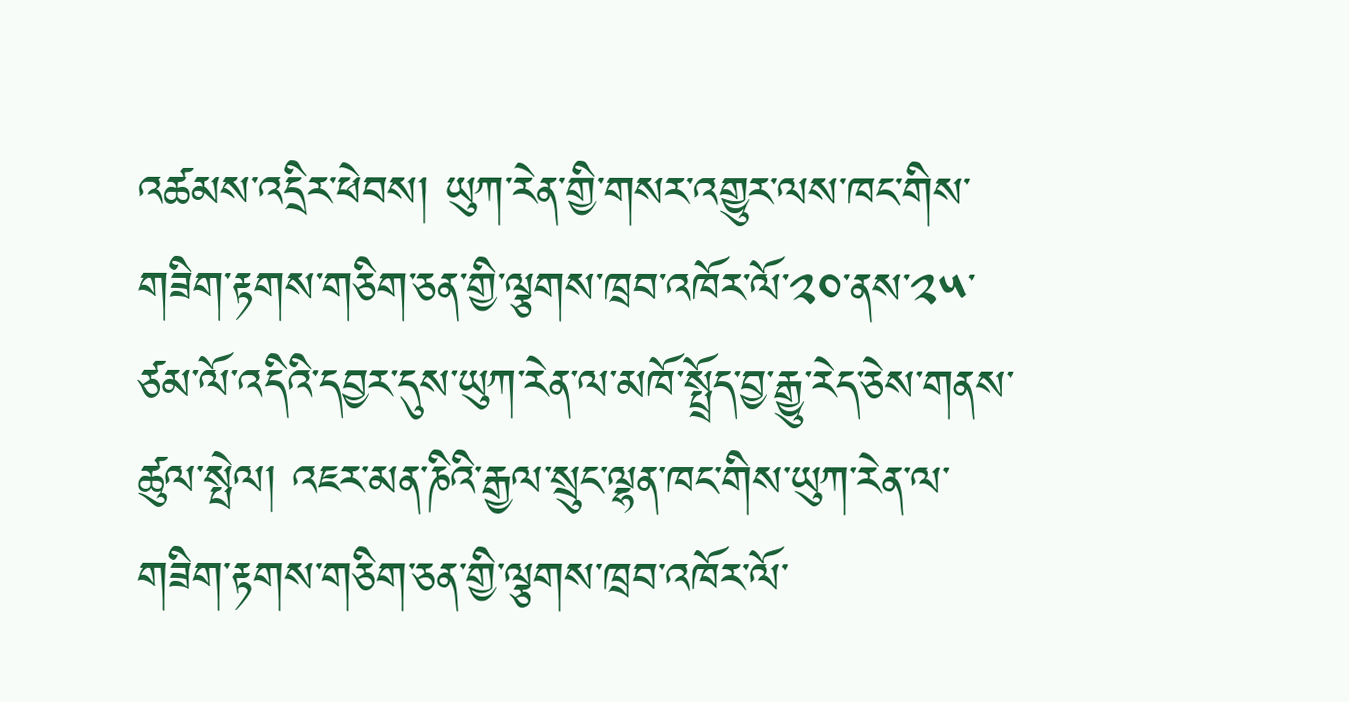འཚམས་འདྲིར་ཕེབས། ཡུཀ་རེན་གྱི་གསར་འགྱུར་ལས་ཁང་གིས་གཟིག་རྟགས་གཅིག་ཅན་གྱི་ལྕགས་ཁྲབ་འཁོར་ལོ་༢༠་ནས་༢༥་ཙམ་ལོ་འདིའི་དབྱར་དུས་ཡུཀ་རེན་ལ་མཁོ་སྤྲོད་བྱ་རྒྱུ་རེད་ཅེས་གནས་ཚུལ་སྤེལ། འཇར་མན་ཎིའི་རྒྱལ་སྲུང་ལྷན་ཁང་གིས་ཡུཀ་རེན་ལ་གཟིག་རྟགས་གཅིག་ཅན་གྱི་ལྕགས་ཁྲབ་འཁོར་ལོ་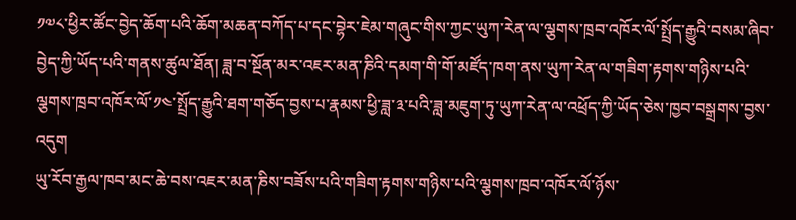༡༧༨་ཕྱིར་ཚོང་བྱེད་ཆོག་པའི་ཆོག་མཆན་བཀོད་པ་དང་བྷེར་ཇེམ་གཞུང་གིས་ཀྱང་ཡུཀ་རེན་ལ་ལྕགས་ཁྲབ་འཁོར་ལོ་སྤྲོད་རྒྱུའི་བསམ་ཞིབ་བྱེད་ཀྱི་ཡོད་པའི་གནས་ཚུལ་ཐོན། ཟླ་བ་སྔོན་མར་འཇར་མན་ཎིའི་དམག་གི་གོ་མཛོད་ཁག་ནས་ཡུཀ་རེན་ལ་གཟིག་རྟགས་གཉིས་པའི་ལྕགས་ཁྲབ་འཁོར་ལོ་༡༤་སྤྲོད་རྒྱུའི་ཐག་གཅོད་བྱས་པ་རྣམས་ཕྱི་ཟླ་༣་པའི་ཟླ་མཇུག་ཏུ་ཡུཀ་རེན་ལ་འཕྲོད་ཀྱི་ཡོད་ཅེས་ཁྱབ་བསྒྲགས་བྱས་འདུག
ཡུ་རོབ་རྒྱལ་ཁབ་མང་ཆེ་བས་འཇར་མན་ཎིས་བཟོས་པའི་གཟིག་རྟགས་གཉིས་པའི་ལྕགས་ཁྲབ་འཁོར་ལོ་ཉོས་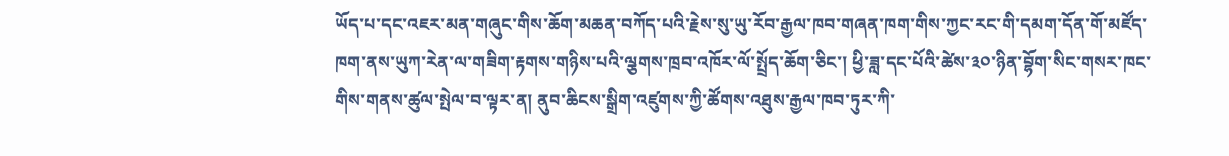ཡོད་པ་དང་འཇར་མན་གཞུང་གིས་ཆོག་མཆན་བཀོད་པའི་རྗེས་སུ་ཡུ་རོབ་རྒྱལ་ཁབ་གཞན་ཁག་གིས་ཀྱང་རང་གི་དམག་དོན་གོ་མཛོད་ཁག་ནས་ཡུཀ་རེན་ལ་གཟིག་རྟགས་གཉིས་པའི་ལྕགས་ཁྲབ་འཁོར་ལོ་སྤྲོད་ཆོག་ཅིང་། ཕྱི་ཟླ་དང་པོའི་ཚེས་༣༠་ཉིན་བྷོག་སིང་གསར་ཁང་གིས་གནས་ཚུལ་སྤེལ་བ་ལྟར་ན། ནུབ་ཆིངས་སྒྲིག་འཛུགས་ཀྱི་ཚོགས་འཐུས་རྒྱལ་ཁབ་ཏུར་ཀི་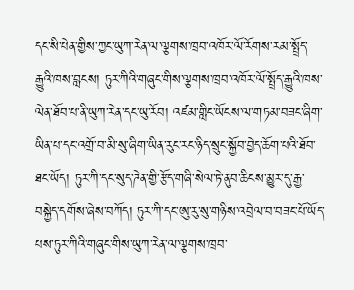དང་སི་པེན་གྱིས་ཀྱང་ཡུཀ་རེན་ལ་ལྕགས་ཁྲབ་འཁོར་ལོ་རོགས་རམ་སྤྲོད་རྒྱུའི་ཁས་བླངས། ཏུར་ཀིའི་གཞུང་གིས་ལྕགས་ཁྲབ་འཁོར་ལོ་སྤྲོད་རྒྱུའི་ཁས་ལེན་ཐོབ་པ་ནི་ཡུཀ་རེན་དང་ཡུ་རོབ། འཛམ་གླིང་ཡོངས་ལ་གཏམ་བཟང་ཞིག་ཡིན་པ་དང་འགྲོ་བ་མི་སུ་ཞིག་ཡིན་རུང་རང་ཉིད་སྲུང་སྐྱོབ་བྱེད་ཆོག་པའི་ཐོབ་ཐང་ཡོད། ཏུར་ཀི་དང་སུད་ཌེན་གྱི་རྩོད་གཞི་སེལ་ཏེ་ནུབ་ཆིངས་མྱུར་དུ་རྒྱ་བསྐྱེད་དགོས་ཞེས་བཀོད། ཏུར་ཀི་དང་ཨུ་རུ་སུ་གཉིས་འབྲེལ་བ་བཟང་པོ་ཡོད་པས་ཏུར་ཀིའི་གཞུང་གིས་ཡུཀ་རེན་ལ་ལྕགས་ཁྲབ་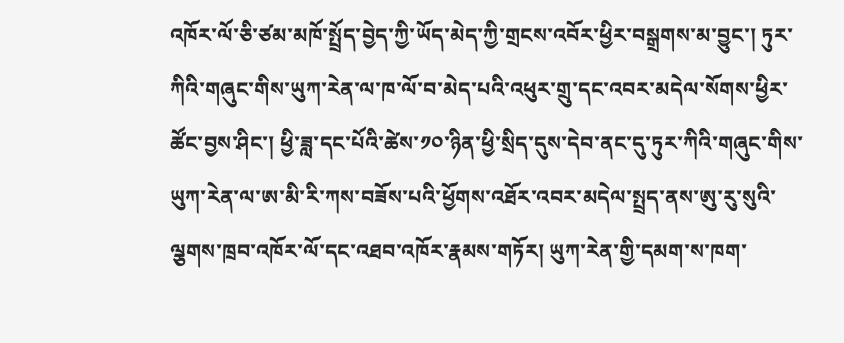འཁོར་ལོ་ཅི་ཙམ་མཁོ་སྤྲོད་བྱེད་ཀྱི་ཡོད་མེད་ཀྱི་གྲངས་འབོར་ཕྱིར་བསྒྲགས་མ་བྱུང་། ཏུར་ཀིའི་གཞུང་གིས་ཡུཀ་རེན་ལ་ཁ་ལོ་བ་མེད་པའི་འཕུར་གྲུ་དང་འབར་མདེལ་སོགས་ཕྱིར་ཚོང་བྱས་ཤིང་། ཕྱི་ཟླ་དང་པོའི་ཚེས་༡༠་ཉིན་ཕྱི་སྲིད་དུས་དེབ་ནང་དུ་ཏུར་ཀིའི་གཞུང་གིས་ཡུཀ་རེན་ལ་ཨ་མི་རི་ཀས་བཟོས་པའི་ཕྱོགས་འཐོར་འབར་མདེལ་སྤྲད་ནས་ཨུ་རུ་སུའི་ལྕགས་ཁྲབ་འཁོར་ལོ་དང་འཐབ་འཁོར་རྣམས་གཏོར། ཡུཀ་རེན་གྱི་དམག་ས་ཁག་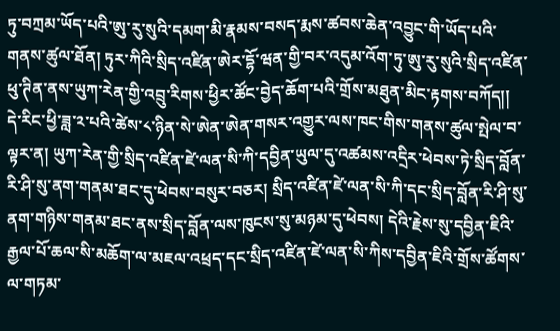ཏུ་བཀྲམ་ཡོད་པའི་ཨུ་རུ་སུའི་དམག་མི་རྣམས་བསད་རྨས་ཚབས་ཆེན་འབྱུང་གི་ཡོད་པའི་གནས་ཚུལ་ཐོན། ཏུར་ཀིའི་སྲིད་འཛིན་ཨེར་དྷོ་ཝན་གྱི་བར་འདུམ་འོག་ཏུ་ཨུ་རུ་སུའི་སྲིད་འཛིན་ཕུ་ཊིན་ནས་ཡུཀ་རེན་གྱི་འབྲུ་རིགས་ཕྱིར་ཚོང་བྱེད་ཆོག་པའི་གྲོས་མཐུན་མིང་རྟགས་བཀོད།།
དེ་རིང་ཕྱི་ཟླ་༢་པའི་ཚེས་༨་ཉིན་སེ་ཨེན་ཨེན་གསར་འགྱུར་ལས་ཁང་གིས་གནས་ཚུལ་སྤེལ་བ་ལྟར་ན། ཡུཀ་རེན་གྱི་སྲིད་འཛིན་ཛེ་ལན་སི་ཀི་དབྱིན་ཡུལ་དུ་འཚམས་འདྲིར་ཕེབས་ཏེ་སྲིད་བློན་རི་ཤི་སུ་ནག་གནམ་ཐང་དུ་ཕེབས་བསུར་བཅར། སྲིད་འཛིན་ཛེ་ལན་སི་ཀི་དང་སྲིད་བློན་རི་ཤི་སུ་ནག་གཉིས་གནམ་ཐང་ནས་སྲིད་བློན་ལས་ཁུངས་སུ་མཉམ་དུ་ཕེབས། དེའི་རྗེས་སུ་དབྱིན་ཇིའི་རྒྱལ་པོ་ཆལ་སི་མཆོག་ལ་མཇལ་འཕྲད་དང་སྲིད་འཛིན་ཛེ་ལན་སི་ཀིས་དབྱིན་ཇིའི་གྲོས་ཚོགས་ལ་གཏམ་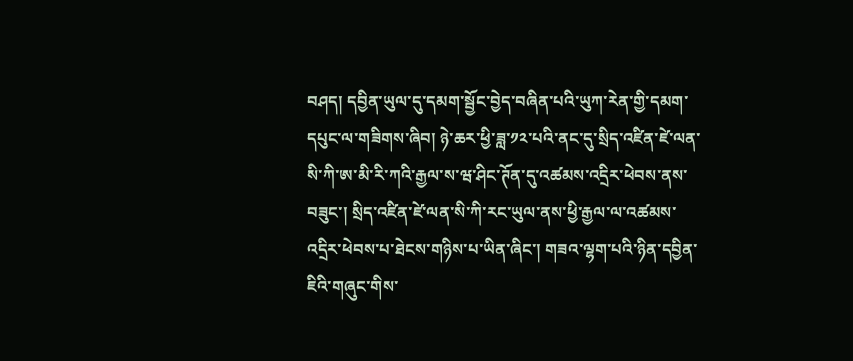བཤད། དབྱིན་ཡུལ་དུ་དམག་སྦྱོང་བྱེད་བཞིན་པའི་ཡུཀ་རེན་གྱི་དམག་དཔུང་ལ་གཟིགས་ཞིབ། ཉེ་ཆར་ཕྱི་ཟླ་༡༢་པའི་ནང་དུ་སྲིད་འཛིན་ཛེ་ལན་སི་ཀི་ཨ་མི་རི་ཀའི་རྒྱལ་ས་ཝ་ཤིང་ཊོན་དུ་འཚམས་འདྲིར་ཕེབས་ནས་བཟུང་། སྲིད་འཛིན་ཛེ་ལན་སི་ཀི་རང་ཡུལ་ནས་ཕྱི་རྒྱལ་ལ་འཚམས་འདྲིར་ཕེབས་པ་ཐེངས་གཉིས་པ་ཡིན་ཞིང་། གཟའ་ལྷག་པའི་ཉིན་དབྱིན་ཇིའི་གཞུང་གིས་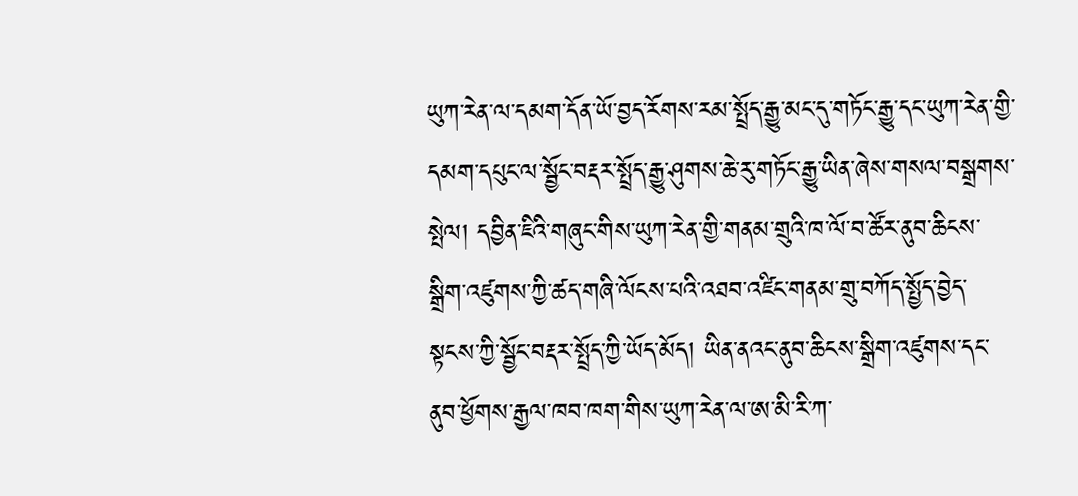ཡུཀ་རེན་ལ་དམག་དོན་ཡོ་བྱད་རོགས་རམ་སྤྲོད་རྒྱུ་མང་དུ་གཏོང་རྒྱུ་དང་ཡུཀ་རེན་གྱི་དམག་དཔུང་ལ་སྦྱོང་བརྡར་སྤྲོད་རྒྱུ་ཤུགས་ཆེ་རུ་གཏོང་རྒྱུ་ཡིན་ཞེས་གསལ་བསྒྲགས་སྤེལ། དབྱིན་ཇིའི་གཞུང་གིས་ཡུཀ་རེན་གྱི་གནམ་གྲུའི་ཁ་ལོ་བ་ཚོར་ནུབ་ཆིངས་སྒྲིག་འཛུགས་ཀྱི་ཚད་གཞི་ལོངས་པའི་འཐབ་འཛིང་གནམ་གྲུ་བཀོད་སྤྱོད་བྱེད་སྟངས་ཀྱི་སྦྱོང་བརྡར་སྤྲོད་ཀྱི་ཡོད་མོད། ཡིན་ནའང་ནུབ་ཆིངས་སྒྲིག་འཛུགས་དང་ནུབ་ཕྱོགས་རྒྱལ་ཁབ་ཁག་གིས་ཡུཀ་རེན་ལ་ཨ་མི་རི་ཀ་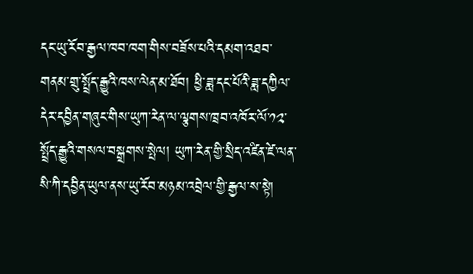དང་ཡུ་རོབ་རྒྱལ་ཁབ་ཁག་གིས་བཟོས་པའི་དམག་འཐབ་གནམ་གྲུ་སྤྲོད་རྒྱུའི་ཁས་ལེན་མ་ཐོབ། ཕྱི་ཟླ་དང་པོའི་ཟླ་དཀྱིལ་དེར་དབྱིན་གཞུང་གིས་ཡུཀ་རེན་ལ་ལྕགས་ཁྲབ་འཁོར་ལོ་༡༢་སྤྲོད་རྒྱུའི་གསལ་བསྒྲགས་སྤེལ། ཡུཀ་རེན་གྱི་སྲིད་འཛིན་ཛེ་ལན་སི་ཀི་དབྱིན་ཡུལ་ནས་ཡུ་རོབ་མཉམ་འབྲེལ་གྱི་རྒྱལ་ས་སྟེ།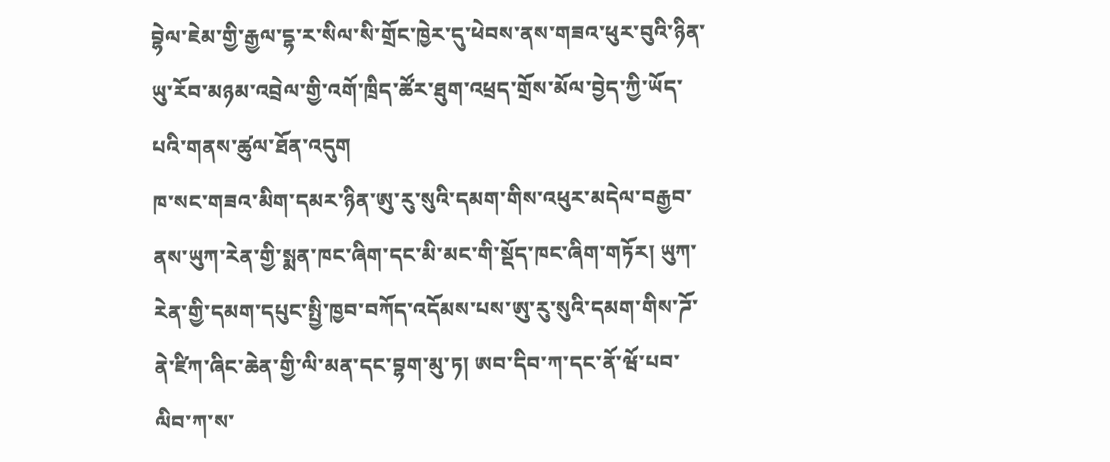བྷེལ་ཇེམ་གྱི་རྒྱལ་དྷ་ར་སིལ་སི་གྲོང་ཁྱེར་དུ་ཕེབས་ནས་གཟའ་ཕུར་བུའི་ཉིན་ཡུ་རོབ་མཉམ་འབྲེལ་གྱི་འགོ་ཁྲིད་ཚོར་ཐུག་འཕྲད་གྲོས་མོལ་བྱེད་ཀྱི་ཡོད་པའི་གནས་ཚུལ་ཐོན་འདུག
ཁ་སང་གཟའ་མིག་དམར་ཉིན་ཨུ་རུ་སུའི་དམག་གིས་འཕུར་མདེལ་བརྒྱབ་ནས་ཡུཀ་རེན་གྱི་སྨན་ཁང་ཞིག་དང་མི་མང་གི་སྡོད་ཁང་ཞིག་གཏོར། ཡུཀ་རེན་གྱི་དམག་དཔུང་སྤྱི་ཁྱབ་བཀོད་འདོམས་པས་ཨུ་རུ་སུའི་དམག་གིས་ཌོ་ནེ་ཛིཀ་ཞིང་ཆེན་གྱི་ལི་མན་དང་བྷག་མུ་ཏ། ཨབ་དིབ་ཀ་དང་ནོ་ཝོ་པབ་ལིབ་ཀ་ས་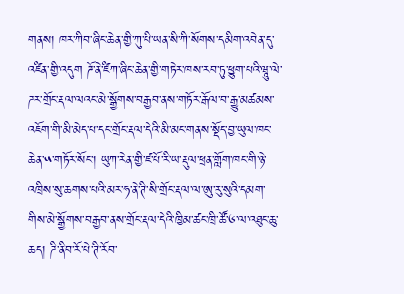གནས། ཁར་ཀིབ་ཞིང་ཆེན་གྱི་ཀུ་པི་ཡན་སི་ཀི་སོགས་དམིག་འབེན་དུ་འཛིན་གྱི་འདུག ཌོ་ནེ་ཛིཀ་ཞིང་ཆེན་གྱི་གཏེར་ཁས་རབ་ཏུ་ཕྱུག་པའི་ཝཱུ་ལེ་ཌར་གྲོང་རྡལ་ལའང་མེ་སྒྱོགས་བརྒྱབ་ནས་གཏོར་རྒོལ་བ་རྒྱུ་མཚམས་འཇོག་གི་མི་མེད་པ་དང་གྲོང་རྡལ་དེའི་མི་མང་གནས་སྡོད་བྱ་ཡུལ་ཁང་ཆེན་༥་གཏོར་སོང་། ཡུཀ་རེན་གྱི་ཛ་པོ་རི་ཡ་རྡུལ་ཕྲན་གློག་ཁང་གི་ཉེ་འཁྲིས་སུ་ཆགས་པའི་མར་ཧ་ནེ་ཊི་སི་གྲོང་རྡལ་ལ་ཨུ་རུ་སུའི་དམག་གིས་མེ་སྒྱོགས་བརྒྱབ་ནས་གྲོང་རྡལ་དེའི་ཁྱིམ་ཚང་ཁྲི་ཚོ་༦་ལ་འཐུང་ཆུ་ཆད། ཌི་ནིབ་རོ་པེ་ཊི་རོབ་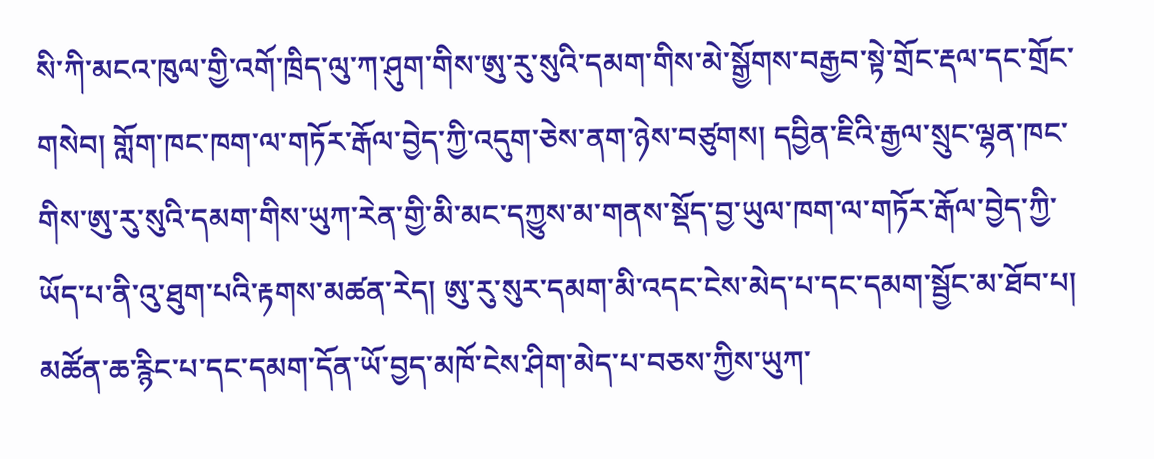སི་ཀི་མངའ་ཁུལ་གྱི་འགོ་ཁྲིད་ལུ་ཀ་ཤུག་གིས་ཨུ་རུ་སུའི་དམག་གིས་མེ་སྒྱོགས་བརྒྱབ་སྟེ་གྲོང་རྡལ་དང་གྲོང་གསེབ། གློག་ཁང་ཁག་ལ་གཏོར་རྒོལ་བྱེད་ཀྱི་འདུག་ཅེས་ནག་ཉེས་བཙུགས། དབྱིན་ཇིའི་རྒྱལ་སྲུང་ལྷན་ཁང་གིས་ཨུ་རུ་སུའི་དམག་གིས་ཡུཀ་རེན་གྱི་མི་མང་དཀྱུས་མ་གནས་སྡོད་བྱ་ཡུལ་ཁག་ལ་གཏོར་རྒོལ་བྱེད་ཀྱི་ཡོད་པ་ནི་འུ་ཐུག་པའི་རྟགས་མཚན་རེད། ཨུ་རུ་སུར་དམག་མི་འདང་ངེས་མེད་པ་དང་དམག་སྦྱོང་མ་ཐོབ་པ། མཚོན་ཆ་རྙིང་པ་དང་དམག་དོན་ཡོ་བྱད་མཁོ་ངེས་ཤིག་མེད་པ་བཅས་ཀྱིས་ཡུཀ་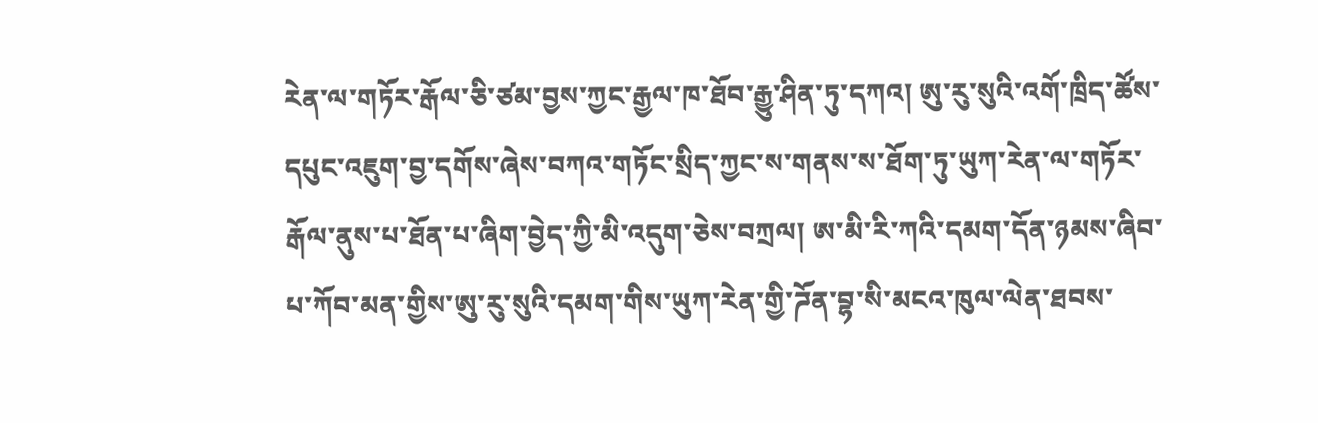རེན་ལ་གཏོར་རྒོལ་ཅི་ཙམ་བྱས་ཀྱང་རྒྱལ་ཁ་ཐོབ་རྒྱུ་ཤིན་ཏུ་དཀའ། ཨུ་རུ་སུའི་འགོ་ཁྲིད་ཚོས་དཔུང་འཇུག་བྱ་དགོས་ཞེས་བཀའ་གཏོང་སྲིད་ཀྱང་ས་གནས་ས་ཐོག་ཏུ་ཡུཀ་རེན་ལ་གཏོར་རྒོལ་ནུས་པ་ཐོན་པ་ཞིག་བྱེད་ཀྱི་མི་འདུག་ཅེས་བཀྲལ། ཨ་མི་རི་ཀའི་དམག་དོན་ཉམས་ཞིབ་པ་ཀོབ་མན་གྱིས་ཨུ་རུ་སུའི་དམག་གིས་ཡུཀ་རེན་གྱི་ཌོན་བྷ་སི་མངའ་ཁུལ་ལེན་ཐབས་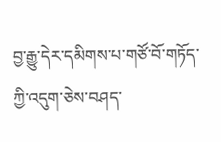བྱ་རྒྱུ་དེར་དམིགས་པ་གཙོ་བོ་གཏོད་ཀྱི་འདུག་ཅེས་བཤད་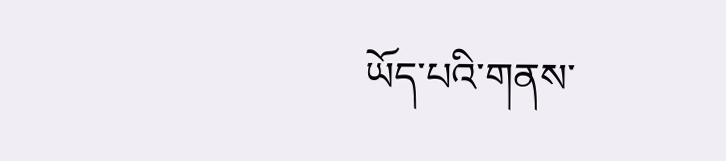ཡོད་པའི་གནས་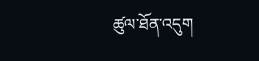ཚུལ་ཐོན་འདུག